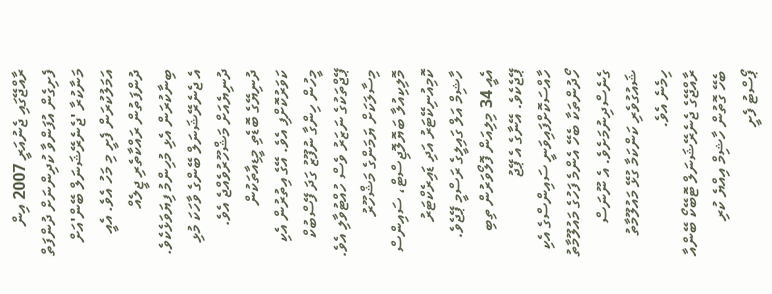ރާއްޖޭގައި ޖެނުއަރީ 2007 އިން ފެށިގެން އުފަންވާ ކުދިންނަށް ދުންފަތް މަނާކުރާ 'ޖެނެރޭޝަނަލް ބޭން'އަށް އަމަލުކުރަން ފެށީ މި މަހު އެވެ. އެއީ ދުންފަތުން ރައްކާތެރި ޖީލެއް ބިނާކުރަން އެޅި މުހިންމު ފިޔަވަޅެކެވެ.
އެ ޖެނެރޭޝަނަލް ބޭންގެ ވާހަކަ މުޅި ދުނިޔެއަށް މަޝްހޫރުވެއްޖެ އެވެ. ދުނިޔޭގެ ބޮޑެތި މީޑިއާތަކުން ކަވަރުކޮށްފި އެވެ. އޭގެ އިތުރުން އެކި މީހުން ހިންގާ ނުފޫޒު ގަދަ ފޭސްބުކް ޕޭޖްތަކުގެ ނަޒަރު ވެސް ހުއްޓުވާލި އެވެ.
މިސާލަކަށް ޔަމަންގެ މަޝްހޫރު މޮލިކިއުލާ ބަޔޮލޮޖިސްޓް، ސައިންސް ކޮމިއުނިކޭޓަރު އަދި ޑައިރެކްޓަރު ހާޝިމް އަލް ގައިލީގެ ރަސްމީ ޕޭޖެވެ. އެއީ 34 މިލިއަން ފޮލޯވަރުން ތިބި ޕޭޖެކެވެ. އޭނާގެ އެ ޕޭޖު ހާއްސަކޮށްފައިވަނީ ސައިންސްގެ އެކި ހޯދުންތަކާ ބެހޭ އެންމެ ފަހުގެ މައުލޫމާތު ގެނެސްދިނުމަށެވެ. އެ ނޫނަސް ޝައުގުވެރި ކަންކަމާ ގުޅޭ މައުލޫމާތު ހިމެނެ އެވެ.
ރާއްޖޭގެ ޖެނެރޭޝަނަލް ޓޮބޭކޯ ބޭންއާ ބެހޭ ގޮތުން ހާޝިމް އިއްޔެ ކުރި ޕޯސްޓު ފެށީ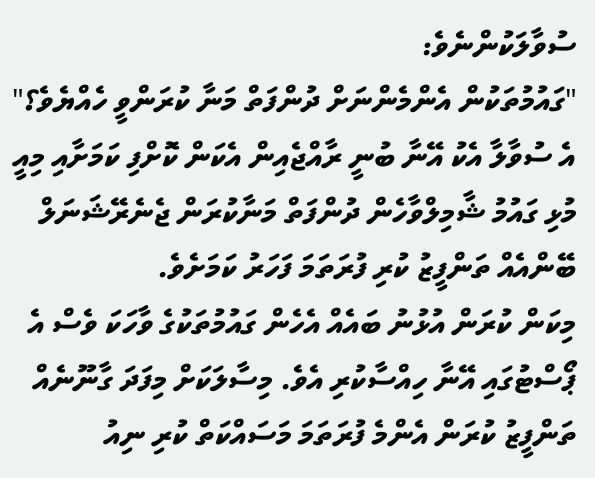ސުވާލަކުންނެވެ:
"ގައުމުތަކުން އެންމެންނަށް ދުންފަތް މަނާ ކުރަންވީ ހެއްޔެވެ؟"
އެ ސުވާލާ އެކު އޭނާ ބުނީ ރާއްޖެއިން އެކަން ކޮށްފި ކަމަށާއި މިއީ މުޅި ގައުމު ޝާމިލްވާހެން ދުންފަތް މަނާކުރަން ޖެނެރޭޝަނަލް ބޭންއެއް ތަންފީޒު ކުރި ފުރަތަމަ ފަހަރު ކަމަށެވެ.
މިކަން ކުރަން އުޅުނު ބައެއް އެހެން ގައުމުތަކުގެ ވާހަކަ ވެސް އެ ޕޯސްޓުގައި އޭނާ ހިއްސާކުރި އެވެ. މިސާލަކަށް މިފަދަ ގާނޫނެއް ތަންފީޒު ކުރަން އެންމެ ފުރަތަމަ މަސައްކަތް ކުރި ނިއު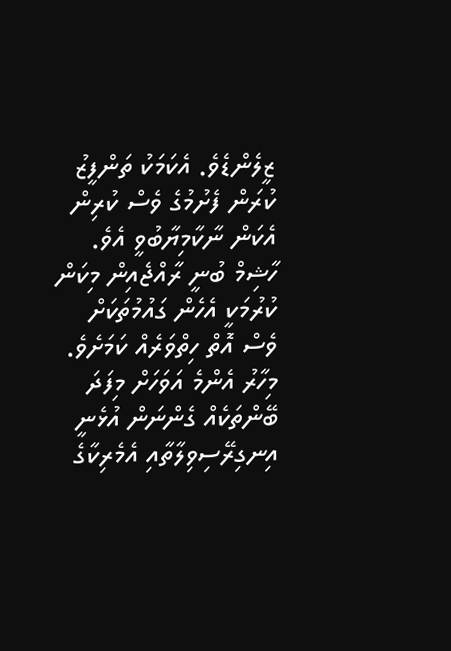ޒީލެންޑެވެ. އެކަމަކު ތަންފީޒު ކުރަން ފެށުމުގެ ވެސް ކުރިން އެކަން ނާކާމިޔާބުވީ އެވެ.
ހާޝިމް ބުނީ ރާއްޖެއިން މިކަން ކުރުމަކީ އެހެން ގައުމުތަކަށް ވެސް އޮތް ހިތްވަރެއް ކަމަށެވެ. މިހާރު އެންމެ އަވަހަށް މިފަދަ ބޭންތަކެއް ގެންނަން އުޅެނީ އިނގިރޭސިވިލާތާއި އެމެރިކާގެ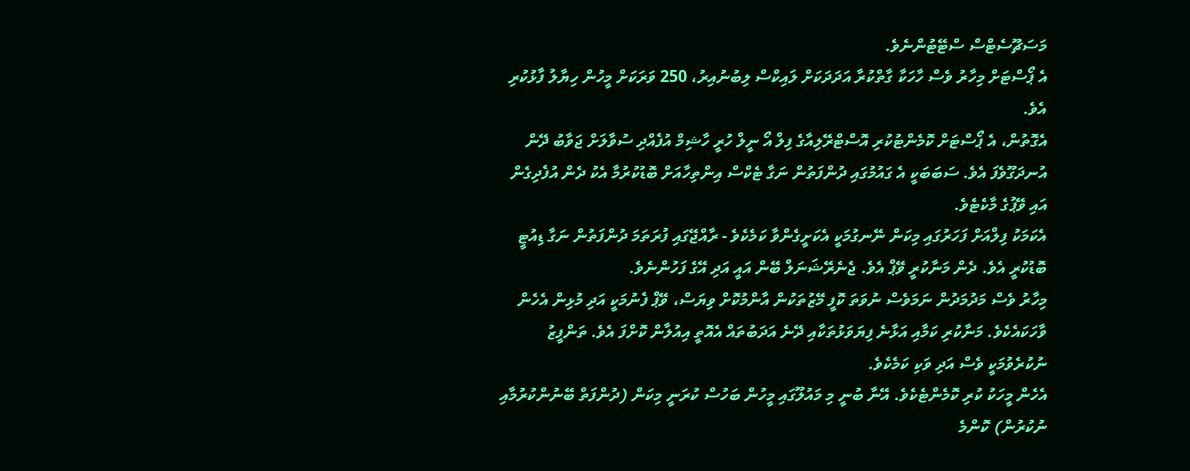މަސަޗޫސެޓްސް ސްޓޭޓުންނެވެ.
އެ ޕޯސްޓަށް މިހާރު ވެސް ހާހަކާ ގާތްކުރާ އަދަދަކަށް ލައިކްސް ލިބުނުއިރު، 250 ވަރަކަށް މީހުން ހިޔާލު ފާޅުކުރި އެވެ.
އެގޮތުން، އެ ޕޯސްޓަށް ކޮމެންޓުކުރި އޮސްޓްރޭލިއާގެ ފިލް އޯ ނީލް ހުރީ ހާޝިމް އުފެއްދި ސުވާލަށް ޖަވާބު ދޭން އުނދަގޫވެފަ އެވެ. ސަބަބަކީ އެ ގައުމުގައި ދުންފަތުން ނަގާ ޓެކްސް އިންތިހާއަށް ބޮޑުކުރުމާ އެކު ދެން އުފެދިގެން އައި ވޭޕުގެ މާކެޓެވެ.
އެކަމަކު ފިލްއަށް ފަހަރުގައި މިކަން ނޭނގުމަކީ އެކަށީގެންވާ ކަމެކެވެ - ރާއްޖޭގައި ފުރަތަމަ ދުންފަތުން ނަގާ ޑިއުޓީ ބޮޑުކުރީ އެވެ. ދެން މަނާކުރީ ވޭޕް އެވެ. ޖެނެރޭޝަނަލް ބޭން އައީ އަދި އޭގެ ފަހުންނެވެ.
މިހާރު ވެސް މަދުމަދުން ނަމަވެސް ނުވަތަ ކޮފީ މޭޒުތަކުން އާންމުކޮށް ވިޔަސް، ވޭޕް ފެނުމަކީ އަދި މުޅިން އެހެން ވާހަކައެކެވެ. މަނާކުރި ކަމާއި އަޅާނެ ފިޔަވަޅުތަކާއި ދޭނެ އަދަބުތައް އެއޮތީ އިއުލާން ކޮށްފަ އެވެ. ތަންފީޒު ނުކުރެވުމަކީ ވެސް އަދި ވަކި ކަމެކެވެ.
އެހެން މީހަކު ކުރި ކޮމެންޓެކެވެ. އޭނާ ބުނީ މި މައުލޫގައި މީހުން ބަހުސް ކުރަނީ މިކަން (ދުންފަތް ބޭނުންކުރުމާއި ނުކުރުން) ކޮންމެ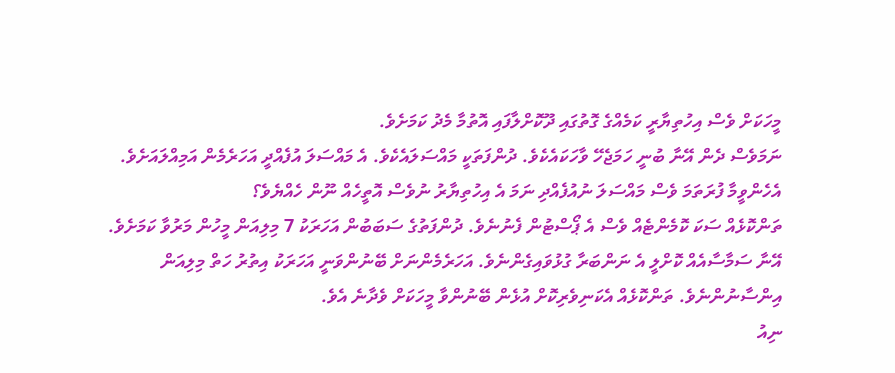މީހަކަށް ވެސް އިހުތިޔާރީ ކަމެއްގެ ގޮތުގައި ދޫކޮށްލާފައި އޮތުމާ މެދު ކަމަށެވެ.
ނަމަވެސް ދެން އޭނާ ބުނީ ހަމަޖެހޭ ވާހަކައެކެވެ. ދުންފަތަކީ މައްސަލައެކެވެ. އެ މައްސަލަ އުފެއްދީ އަހަރެމެން އަމިއްލައަށެވެ. އެހެންވީމާ ފުރަތަމަ ވެސް މައްސަލަ ނުއުފެއްދި ނަމަ އެ އިހުތިޔާރު ނުވެސް އޮތީހެއް ނޫން ހެއްޔެވެ؟
ތަންކޮޅެއް ސަކަ ކޮމެންޓެއް ވެސް އެ ޕޯސްޓުން ފެނުނެވެ. ދުންފަތުގެ ސަބަބުން އަހަރަކު 7 މިލިއަން މީހުން މަރުވާ ކަމަށެވެ. އޭނާ ސަމާސާއެއް ކޮށްލީ އެ ނަންބަރާ ގުޅުވައިގެންނެވެ. އަހަރެމެންނަށް ބޭނުންވަނީ އަހަރަކު އިތުރު ހަތް މިލިއަން އިންސާނުންނެވެ. ތަންކޮޅެއް އެކަނިވެރިކޮށް އުޅެން ބޭނުންވާ މީހަކަށް ވެދާނެ އެވެ.
ނިއު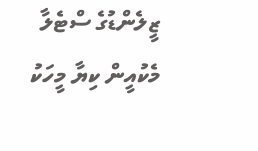ޒީލެންޑުގެ ސްޓެލާ މެކުއީން ކިޔާ މީހަކު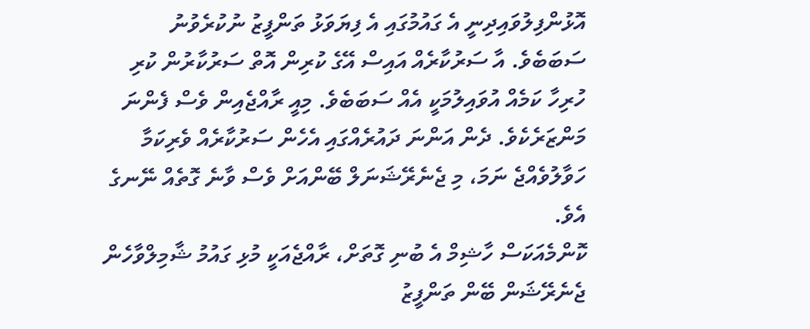އޮޅުންފިލުވައިދިނީ އެ ގައުމުގައި އެ ފިޔަވަޅު ތަންފީޒު ނުކުރެވުނު ސަބަބެވެ. އާ ސަރުކާރެއް އައިސް އޭގެ ކުރިން އޮތް ސަރުކާރުން ކުރި ހުރިހާ ކަމެއް އުވައިލުމަކީ އެއް ސަބަބެވެ. މިއީ ރާއްޖެއިން ވެސް ފެންނަ މަންޒަރެކެވެ. ދެން އަންނަ ދައުރެއްގައި އެހެން ސަރުކާރެއް ވެރިކަމާ ހަވާލުވެއްޖެ ނަމަ، މި ޖެނެރޭޝަނަލް ބޭންއަށް ވެސް ވާނެ ގޮތެއް ނޭނގެ އެވެ.
ކޮންމެއަކަސް ހާޝިމް އެ ބުނި ގޮތަށް، ރާއްޖެއަކީ މުޅި ގައުމު ޝާމިލްވާހެން ޖެނެރޭޝަން ބޭން ތަންފީޒު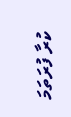ކުރާ ފުރަތަމަ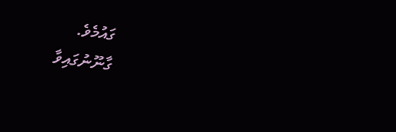ގައުމެވެ.
ގާނޫނުގައިވާ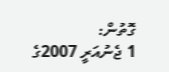ގޮތުން:
1 ޖެނުއަރީ 2007ގެ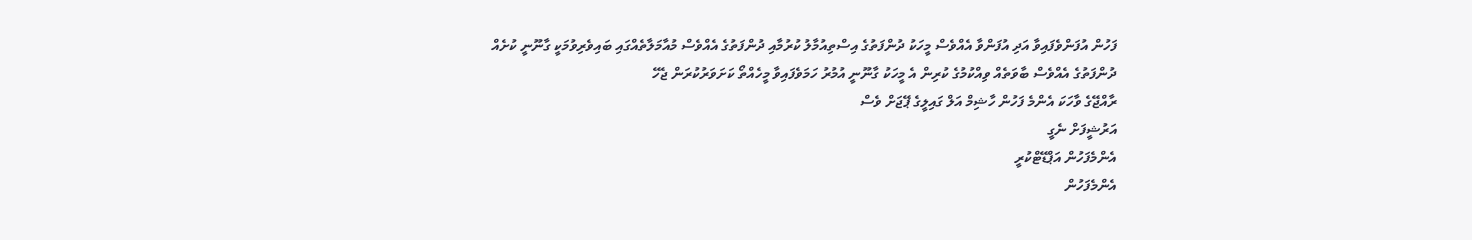ފަހުން އުފަންވެފައިވާ އަދި އުފަންވާ އެއްވެސް މީހަކު ދުންފަތުގެ އިސްތިއުމާލު ކުރުމާއި ދުންފަތުގެ އެއްވެސް މުއާމަލާތެއްގައި ބައިވެރިވުމަކީ ގާނޫނީ ކުށެއް
ދުންފަތުގެ އެއްވެސް ބާވަތެއް ވިއްކުމުގެ ކުރިން އެ މީހަކު ގާނޫނީ އުމުރު ހަމަވެފައިވާ މީހެއްތޯ ކަށަވަރުކުރަން ޖެހޭ
ރާއްޖޭގެ ވާހަކަ އެންމެ ފަހުން ހާޝިމް އަލް ގައިލީގެ ޕޭޖަށް ވެސް
އަރުޝީފަށް ނެގީ
އެންމެފަހުން އަޕްޑޭޓްކުރީ
އެންމެފަހުން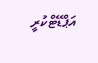އަޕްޑޭޓްކުރީ